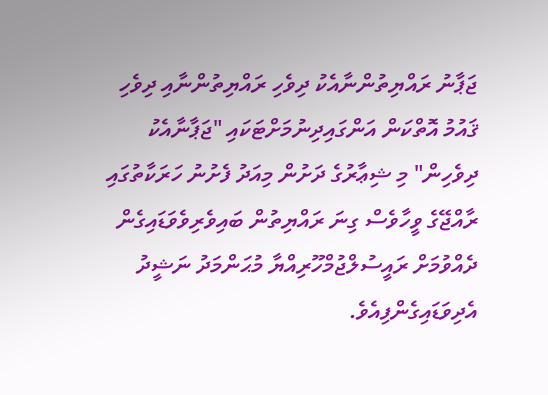ޖަޕާނު ރައްޔިތުންނާއެކު ދިވެހި ރައްޔިތުންނާއި ދިވެހި ޤައުމު އޮތްކަން އަންގައިދިނުމަށްޓަކައި "ޖަޕާނާއެކު ދިވެހިން" މި ޝިޢާރުގެ ދަށުން މިއަދު ފެށުނު ހަރަކާތުގައި ރާއްޖޭގެ ވީހާވެސް ގިނަ ރައްޔިތުން ބައިވެރިވެވަޑައިގެން ދެއްވުމަށް ރައީސުލްޖުމްހޫރިއްޔާ މުޙަންމަދު ނަޝީދު އެދިވަޑައިގެންފިއެވެ.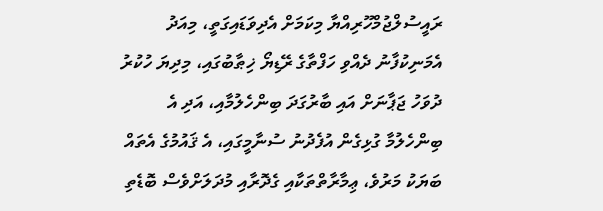ރައީސުލްޖުމްހޫރިއްޔާ މިކަމަށް އެދިވަޑައިގަތީ، މިއަދު އެމަނިކުފާނު ދެއްވި ހަފްތާގެ ރޭޑިޔޯ ޚިޠާބުގައި، މިދިޔަ ހުކުރު ދުވަހު ޖަޕާނަށް އައި ބާރުގަދަ ބިންހެލުމާއި، އަދި އެ ބިންހެލުމާ ގުޅިގެން އުފެދުނު ސުނާމީގައި، އެ ޤައުމުގެ އެތައް ބަޔަކު މަރުވެ، ޢިމާރާތްތަކާއި ގެދޮރާއި މުދަލަށްވެސް ބޮޑެތި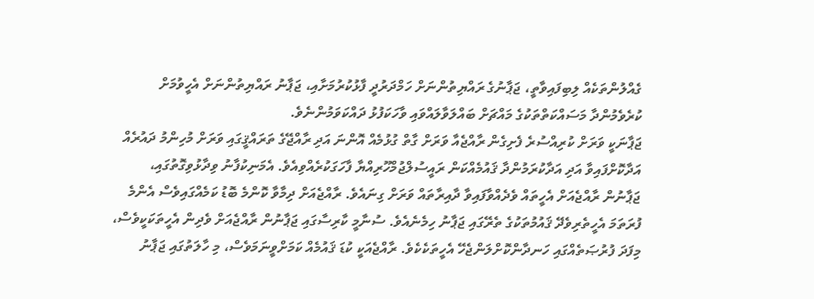ގެއްލުންތަކެއް ލިބިފައިވާތީ، ޖަޕާނުގެ ރައްޔިތުންނަށް ހަމްދަރުދީ ފާޅުކުރުމަށާއި، ޖަޕާނު ރައްޔިތުންނަށް އެހީވުމަށް ކުރެވެމުންދާ މަސައްކަތްތަކުގެ މައްޗަށް ބައްލަވާލައްވައި ވާހަކަފުޅު ދައްކަވަމުންނެވެ.
ޖަޕާނަކީ ވަރަށް ކުރިއްސުރެ ފެށިގެން ރާއްޖެއާ ވަރަށް ގާތް ގުޅުމެއް އޮންނަ އަދި ރާއްޖޭގެ ތަރައްޤީގައި ވަރަށް މުހިންމު ދައުރެއް އަދާކޮށްފައިވާ އަދި އަދާކުރަމުންދާ ޤައުމެއްކަން ރައީސުލްޖުމްހޫރިއްޔާ ފާހަގަކުރެއްވިއެވެ. އެމަނިކުފާނު ވިދާޅުވިގޮތުގައި، ޖަޕާނުން ރާއްޖެއަށް އެހީތައް ވެދެއްވާފައިވާ ދާއިރާތައް ވަރަށް ގިނައެވެ. ރާއްޖެއަށް ދިމާވާ ކޮންމެ ބޮޑު ކަމެއްގައިވެސް އެންމެ ފުރަތަމަ އެހީތެރިވެދޭ ޤައުމުތަކުގެ ތެރޭގައި ޖަޕާނު ހިމެނެއެވެ. ސުނާމީ ކާރިސާގައި ޖަޕާނުން ރާއްޖެއަށް ވެދިން އެހީތަކަކީވެސް، މިފަދަ ފުރުޞަތެއްގައި ހަނދާންކޮށްލަންޖެހޭ އެހީތަކެކެވެ. ރާއްޖެއަކީ ކުޑަ ޤައުމެއް ކަމަށްވީނަމަވެސް، މި ހާލަތުގައި ޖަޕާނު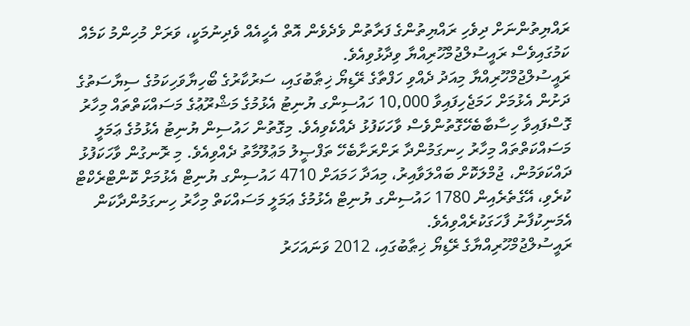ރައްޔިތުންނަށް ދިވެހި ރައްޔިތުންގެ ފަރާތުން ވެދެވެން އޮތް އެހީއެއް ވެދިނުމަކީ، ވަރަށް މުހިންމު ކަމެއް ކަމުގައިވެސް ރައީސުލްޖުމްހޫރިއްޔާ ވިދާޅުވިއެވެ.
ރައީސުލްޖުމްހޫރިއްޔާ މިއަދު ދެއްވި ހަފްތާގެ ރޭޑިޔޯ ޚިޠާބުގައި، ސަރުކާރުގެ ބޯހިޔާވަހިކަމުގެ ސިޔާސަތުގެ ދަށުން އެޅުމަށް ހަމަޖެހިފައިވާ 10,000 ހައުސިންގ ޔުނިޓު އެޅުމުގެ މަޝްރޫޢުގެ މަސައްކަތްތައް މިހާރު ގޮސްފައިވާ ހިސާބާބެހޭގޮތުންވެސް ވާހަކަފުޅު ދެއްކެވިއެވެ. މިގޮތުން ހައުސިން ޔުނިޓު އެޅުމުގެ ޢަމަލީ މަސައްކަތްތައް މިހާރު ހިނގަމުންދާ ރަށްރަށާބެހޭ ތަފްޞީލު މަޢުލޫމާތު ދެއްވިއެވެ. މި ރޮނގުން ވާހަކަފުޅު ދައްކަވަމުން، ޖުމްލަކޮށް ބައްލަވާއިރު، މިއަދާ ހަމައަށް 4710 ހައުސިންގ ޔުނިޓް އެޅުމަށް ކޮންޓްރެކްޓް ކުރެވި، އޭގެތެރެއިން 1780 ހައުސިންގ ޔުނިޓް އެޅުމުގެ ޢަމަލީ މަސައްކަތް މިހާރު ހިނގަމުންދާކަން އެމަނިކުފާނު ފާހަގަކުރެއްވިއެވެ.
ރައީސުލްޖުމްހޫރިއްޔާގެ ރޭޑިޔޯ ޚިޠާބުގައި، 2012 ވަނައަހަރު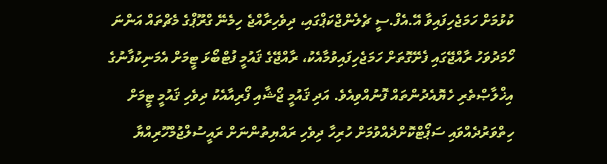ކުޅުމަށް ހަމަޖެހިފައިވާ އޭ.އެފް.ސީ ޗެލެންޖްކަޕްގައި، ދިވެހިރާއްޖެ ހިމެނޭ ގްރޫޕްގެ މެޗްތައް އަންނަ ހޯމަދުވަހު ރާއްޖޭގައި ފެށޭގޮތަށް ހަމަޖެހިފައިވުމާއެކު، ރާއްޖޭގެ ޤައުމީ ފުޓްބޯޅަ ޓީމަށް އެމަނިކުފާނުގެ އިޚްލާޞްތެރި ހެޔޮއެދުންތައް ފޮނުއްވިއެވެ. އަދި ޤައުމީ ޖޯޝާއި ފޯރިއާއެކު ދިވެހި ޤައުމީ ޓީމަށް ހިތްވަރުދެއްވައި ސަޕޯޓްކޮށްދެއްވުމަށް ހުރިހާ ދިވެހި ރައްޔިތުންނަށް ރައީސުލްޖުމްހޫރިއްޔާ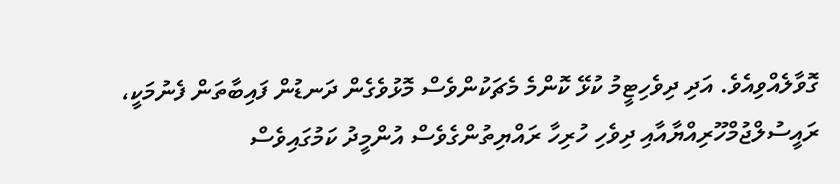ގޮވާލެއްވިއެވެ. އަދި ދިވެހިޓީމު ކުޅޭ ކޮންމެ މެޗަކުންވެސް މޮޅުވެގެން ދަނޑުން ފައިބާތަން ފެނުމަކީ، ރައީސުލްޖުމްހޫރިއްޔާއާއި ދިވެހި ހުރިހާ ރައްޔިތުންގެވެސް އުންމީދު ކަމުގައިވެސް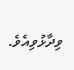ވިދާޅުވިއެވެ.